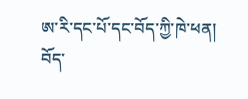ཨ་རི་དང་པོ་དང་བོད་ཀྱི་ཁེ་ཕན།
བོད་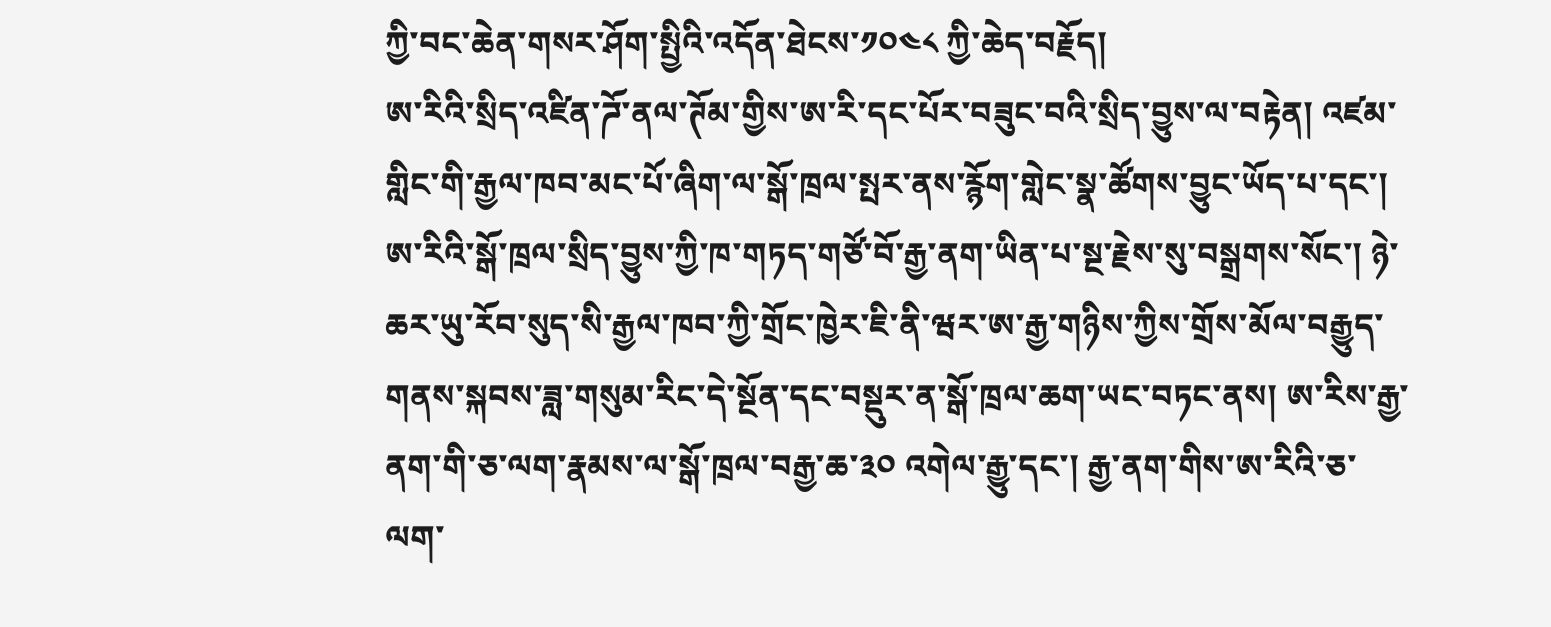ཀྱི་བང་ཆེན་གསར་ཤོག་སྤྱིའི་འདོན་ཐེངས་༡༠༤༨ ཀྱི་ཆེད་བརྗོད།
ཨ་རིའི་སྲིད་འཛིན་ཌོ་ནལ་ཊོམ་གྱིས་ཨ་རི་དང་པོར་བཟུང་བའི་སྲིད་བྱུས་ལ་བརྟེན། འཛམ་གླིང་གི་རྒྱལ་ཁབ་མང་པོ་ཞིག་ལ་སྒོ་ཁྲལ་སྤར་ནས་རྙོག་གླེང་སྣ་ཚོགས་བྱུང་ཡོད་པ་དང་། ཨ་རིའི་སྒོ་ཁྲལ་སྲིད་བྱུས་ཀྱི་ཁ་གཏད་གཙོ་བོ་རྒྱ་ནག་ཡིན་པ་སྔ་རྗེས་སུ་བསྒྲགས་སོང་། ཉེ་ཆར་ཡུ་རོབ་སུད་སི་རྒྱལ་ཁབ་ཀྱི་གྲོང་ཁྱེར་ཇི་ནི་ཝར་ཨ་རྒྱ་གཉིས་ཀྱིས་གྲོས་མོལ་བརྒྱུད་གནས་སྐབས་ཟླ་གསུམ་རིང་དེ་སྔོན་དང་བསྡུར་ན་སྒོ་ཁྲལ་ཆག་ཡང་བཏང་ནས། ཨ་རིས་རྒྱ་ནག་གི་ཅ་ལག་རྣམས་ལ་སྒོ་ཁྲལ་བརྒྱ་ཆ་༣༠ འགེལ་རྒྱུ་དང་། རྒྱ་ནག་གིས་ཨ་རིའི་ཅ་ལག་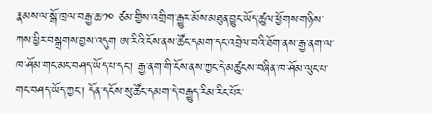རྣམས་ལ་སྒོ་ཁྲལ་བརྒྱ་ཆ་༡༠ ཙམ་གྱིས་འགྲིག་རྒྱུར་མོས་མཐུན་བྱུང་ཡོད་ཚུལ་ཕྱོགས་གཉིས་ཀས་ཕྱིར་བསྒྲགས་བྱས་འདུག ཨ་རིའི་ངོས་ནས་ཚོང་དམག་དང་འབྲེལ་བའི་ཐོག་ནས་རྒྱ་ནག་ལ་ཁ་ཤོམ་གང་མང་བཤད་ཡོད་པ་དང་། རྒྱ་ནག་གི་ངོས་ནས་ཀྱང་དེ་མཚུངས་བཞིན་ཁ་ཤོམ་ལུང་པ་གང་བཤད་ཡོད་ཀྱང་། དོན་དངོས་སུ་ཚོང་དམག་དེ་བརྒྱུད་རིམ་རིང་པོར་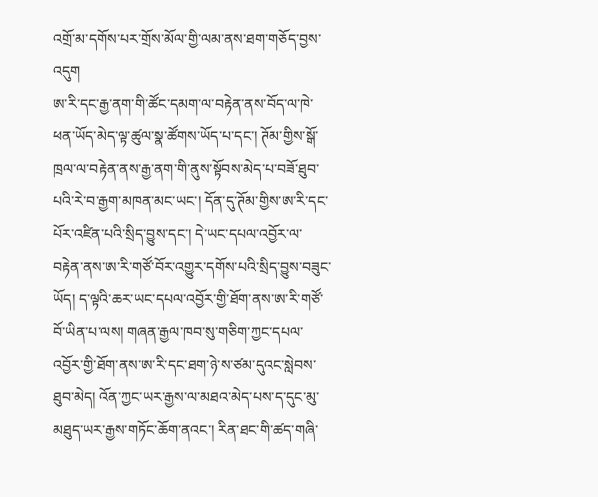འགྲོ་མ་དགོས་པར་གྲོས་མོལ་གྱི་ལམ་ནས་ཐག་གཅོད་བྱས་འདུག
ཨ་རི་དང་རྒྱ་ནག་གི་ཚོང་དམག་ལ་བརྟེན་ནས་བོད་ལ་ཁེ་ཕན་ཡོད་མེད་ལྟ་ཚུལ་སྣ་ཚོགས་ཡོད་པ་དང་། ཊོམ་གྱིས་སྒོ་ཁྲལ་ལ་བརྟེན་ནས་རྒྱ་ནག་གི་ནུས་སྟོབས་མེད་པ་བཟོ་ཐུབ་པའི་རེ་བ་རྒྱག་མཁན་མང་ཡང་། དོན་དུ་ཊོམ་གྱིས་ཨ་རི་དང་པོར་འཛིན་པའི་སྲིད་བྱུས་དང་། དེ་ཡང་དཔལ་འབྱོར་ལ་བརྟེན་ནས་ཨ་རི་གཙོ་བོར་འགྱུར་དགོས་པའི་སྲིད་བྱུས་བཟུང་ཡོད། ད་ལྟའི་ཆར་ཡང་དཔལ་འབྱོར་གྱི་ཐོག་ནས་ཨ་རི་གཙོ་བོ་ཡིན་པ་ལས། གཞན་རྒྱལ་ཁབ་སུ་གཅིག་ཀྱང་དཔལ་འབྱོར་གྱི་ཐོག་ནས་ཨ་རི་དང་ཐག་ཉེ་ས་ཙམ་དུའང་སླེབས་ཐུབ་མེད། འོན་ཀྱང་ཡར་རྒྱས་ལ་མཐའ་མེད་པས་ད་དུང་མུ་མཐུད་ཡར་རྒྱས་གཏོང་ཆོག་ནའང་། རིན་ཐང་གི་ཚད་གཞི་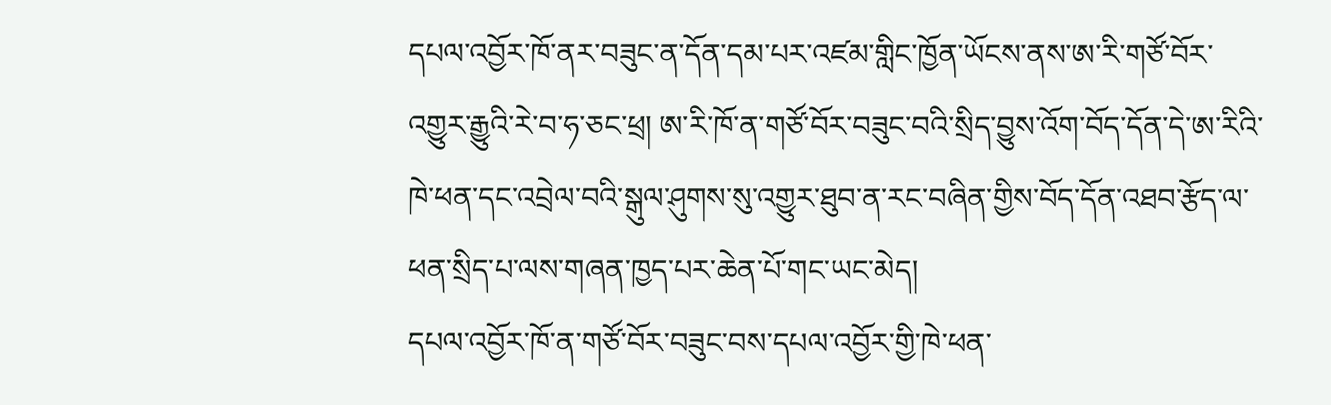དཔལ་འབྱོར་ཁོ་ནར་བཟུང་ན་དོན་དམ་པར་འཛམ་གླིང་ཁྱོན་ཡོངས་ནས་ཨ་རི་གཙོ་བོར་འགྱུར་རྒྱུའི་རེ་བ་ཧ་ཅང་ཕྲ། ཨ་རི་ཁོ་ན་གཙོ་བོར་བཟུང་བའི་སྲིད་བྱུས་འོག་བོད་དོན་དེ་ཨ་རིའི་ཁེ་ཕན་དང་འབྲེལ་བའི་སྒུལ་ཤུགས་སུ་འགྱུར་ཐུབ་ན་རང་བཞིན་གྱིས་བོད་དོན་འཐབ་རྩོད་ལ་ཕན་སྲིད་པ་ལས་གཞན་ཁྱད་པར་ཆེན་པོ་གང་ཡང་མེད།
དཔལ་འབྱོར་ཁོ་ན་གཙོ་བོར་བཟུང་བས་དཔལ་འབྱོར་གྱི་ཁེ་ཕན་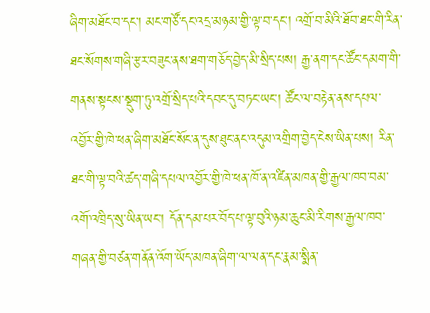ཞིག་མཐོང་བ་དང་། མང་གཙོ་དང་འདྲ་མཉམ་གྱི་ལྟ་བ་དང་། འགྲོ་བ་མིའི་ཐོབ་ཐང་གི་རིན་ཐང་སོགས་གཞི་རྩར་བཟུང་ནས་ཐག་གཅོད་བྱེད་མི་སྲིད་པས། རྒྱ་ནག་དང་ཚོང་དམག་གི་གནས་སྟངས་སྡུག་ཏུ་འགྲོ་སྲིད་པའི་དབང་དུ་བཏང་ཡང་། ཚོང་ལ་བརྟེན་ནས་དཔལ་འབྱོར་གྱི་ཁེ་ཕན་ཞིག་མཐོང་སོང་ན་དུས་ཐུང་ནང་འདུམ་འགྲིག་བྱེད་ངེས་ཡིན་པས། རིན་ཐང་གི་ལྟ་བའི་ཚད་གཞི་དཔལ་འབྱོར་གྱི་ཁེ་ཕན་ཁོ་ན་འཛིན་མཁན་གྱི་རྒྱལ་ཁབ་བམ་འགོ་འཁྲིད་སུ་ཡིན་ཡང་། དོན་དམ་པར་བོད་པ་ལྟ་བུའི་ཉམ་ཆུང་མི་རིགས་རྒྱལ་ཁབ་གཞན་གྱི་བཙན་གནོན་འོག་ཡོད་མཁན་ཞིག་ལ་ལན་དང་རྣམ་སྨིན་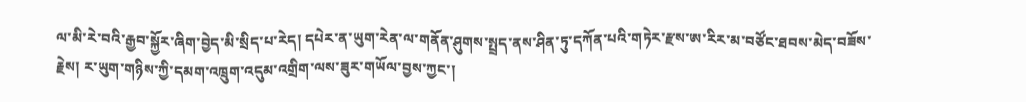ལ་མི་རེ་བའི་རྒྱབ་སྐྱོར་ཞིག་བྱེད་མི་སྲིད་པ་རེད། དཔེར་ན་ཡུག་རེན་ལ་གནོན་ཤུགས་སྤྲད་ནས་ཤིན་ཏུ་དཀོན་པའི་གཏེར་རྫས་ཨ་རིར་མ་བཙོང་ཐབས་མེད་བཟོས་རྗེས། ར་ཡུག་གཉིས་ཀྱི་དམག་འཁྲུག་འདུམ་འགྲིག་ལས་ཟུར་གཡོལ་བྱས་ཀྱང་།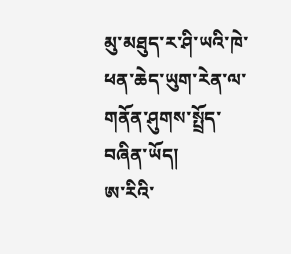མུ་མཐུད་ར་ཤི་ཡའི་ཁེ་ཕན་ཆེད་ཡུག་རེན་ལ་གནོན་ཤུགས་སྤྲོད་བཞིན་ཡོད།
ཨ་རིའི་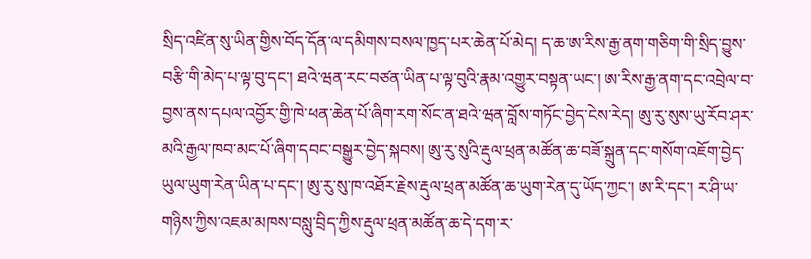སྲིད་འཛིན་སུ་ཡིན་གྱིས་བོད་དོན་ལ་དམིགས་བསལ་ཁྱད་པར་ཆེན་པོ་མེད། ད་ཆ་ཨ་རིས་རྒྱ་ནག་གཅིག་གི་སྲིད་བྱུས་བརྩི་གི་མེད་པ་ལྟ་བུ་དང་། ཐའེ་ཝན་རང་བཙན་ཡིན་པ་ལྟ་བུའི་རྣམ་འགྱུར་བསྟན་ཡང་། ཨ་རིས་རྒྱ་ནག་དང་འབྲེལ་བ་བྱས་ནས་དཔལ་འབྱོར་གྱི་ཁེ་ཕན་ཆེན་པོ་ཞིག་རག་སོང་ན་ཐའེ་ཝན་བློས་གཏོང་བྱེད་ངེས་རེད། ཨུ་རུ་སུས་ཡུ་རོབ་ཤར་མའི་རྒྱལ་ཁབ་མང་པོ་ཞིག་དབང་བསྒྱུར་བྱེད་སྐབས། ཨུ་རུ་སུའི་རྡུལ་ཕྲན་མཚོན་ཆ་བཟོ་སྐྲུན་དང་གསོག་འཇོག་བྱེད་ཡུལ་ཡུག་རེན་ཡིན་པ་དང་། ཨུ་རུ་སུ་ཁ་འཐོར་རྗེས་རྡུལ་ཕྲན་མཚོན་ཆ་ཡུག་རེན་དུ་ཡོད་ཀྱང་། ཨ་རི་དང་། ར་ཤི་ཡ་གཉིས་ཀྱིས་འཇམ་མཁས་བསླུ་བྲིད་ཀྱིས་རྡུལ་ཕྲན་མཚོན་ཆ་དེ་དག་ར་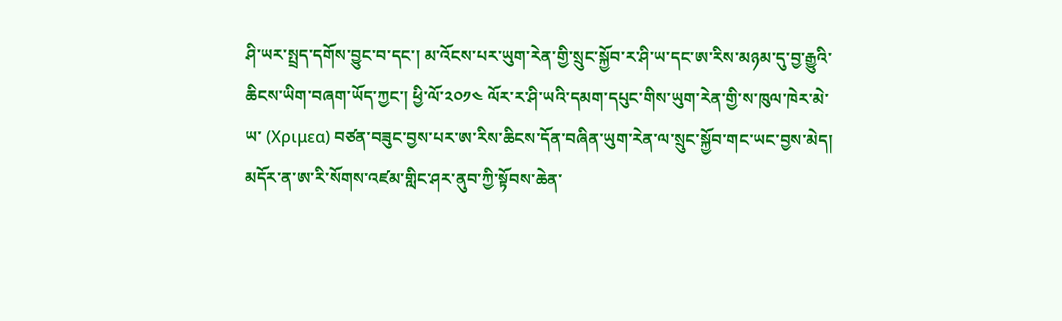ཤི་ཡར་སྤྲད་དགོས་བྱུང་བ་དང་། མ་འོངས་པར་ཡུག་རེན་གྱི་སྲུང་སྐྱོབ་ར་ཤི་ཡ་དང་ཨ་རིས་མཉམ་དུ་བྱ་རྒྱུའི་ཆིངས་ཡིག་བཞག་ཡོད་ཀྱང་། ཕྱི་ལོ་༢༠༡༤ ལོར་ར་ཤི་ཡའི་དམག་དཔུང་གིས་ཡུག་རེན་གྱི་ས་ཁུལ་ཁེར་མེ་ཡ་ (Χριμεα) བཙན་བཟུང་བྱས་པར་ཨ་རིས་ཆིངས་དོན་བཞིན་ཡུག་རེན་ལ་སྲུང་སྐྱོབ་གང་ཡང་བྱས་མེད།
མདོར་ན་ཨ་རི་སོགས་འཛམ་གླིང་ཤར་ནུབ་ཀྱི་སྟོབས་ཆེན་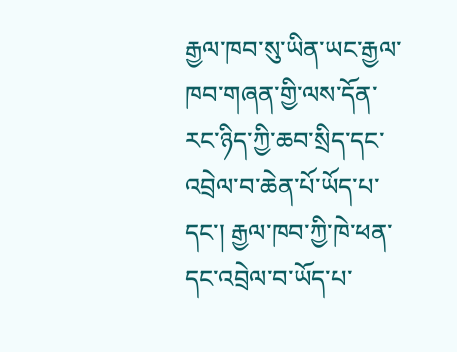རྒྱལ་ཁབ་སུ་ཡིན་ཡང་རྒྱལ་ཁབ་གཞན་གྱི་ལས་དོན་རང་ཉིད་ཀྱི་ཆབ་སྲིད་དང་འབྲེལ་བ་ཆེན་པོ་ཡོད་པ་དང་། རྒྱལ་ཁབ་ཀྱི་ཁེ་ཕན་དང་འབྲེལ་བ་ཡོད་པ་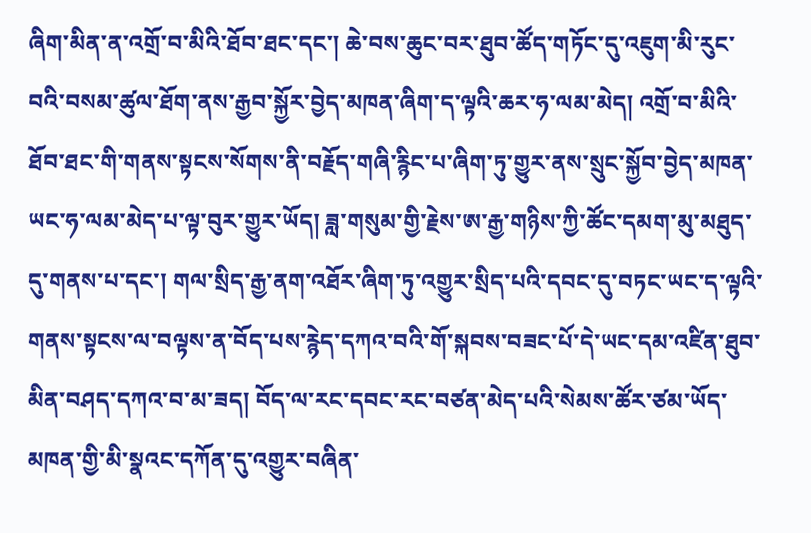ཞིག་མིན་ན་འགྲོ་བ་མིའི་ཐོབ་ཐང་དང་། ཆེ་བས་ཆུང་བར་ཐུབ་ཚོད་གཏོང་དུ་འཇུག་མི་རུང་བའི་བསམ་ཚུལ་ཐོག་ནས་རྒྱབ་སྐྱོར་བྱེད་མཁན་ཞིག་ད་ལྟའི་ཆར་ཧ་ལམ་མེད། འགྲོ་བ་མིའི་ཐོབ་ཐང་གི་གནས་སྟངས་སོགས་ནི་བརྗོད་གཞི་རྙིང་པ་ཞིག་ཏུ་གྱུར་ནས་སྲུང་སྐྱོབ་བྱེད་མཁན་ཡང་ཧ་ལམ་མེད་པ་ལྟ་བུར་གྱུར་ཡོད། ཟླ་གསུམ་གྱི་རྗེས་ཨ་རྒྱ་གཉིས་ཀྱི་ཚོང་དམག་མུ་མཐུད་དུ་གནས་པ་དང་། གལ་སྲིད་རྒྱ་ནག་འཐོར་ཞིག་ཏུ་འགྱུར་སྲིད་པའི་དབང་དུ་བཏང་ཡང་ད་ལྟའི་གནས་སྟངས་ལ་བལྟས་ན་བོད་པས་རྙེད་དཀའ་བའི་གོ་སྐབས་བཟང་པོ་དེ་ཡང་དམ་འཛིན་ཐུབ་མིན་བཤད་དཀའ་བ་མ་ཟད། བོད་ལ་རང་དབང་རང་བཙན་མེད་པའི་སེམས་ཚོར་ཙམ་ཡོད་མཁན་གྱི་མི་སྣའང་དཀོན་དུ་འགྱུར་བཞིན་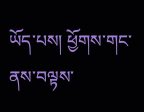ཡོད་པས། ཕྱོགས་གང་ནས་བལྟས་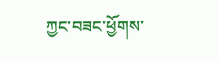ཀྱང་བཟང་ཕྱོགས་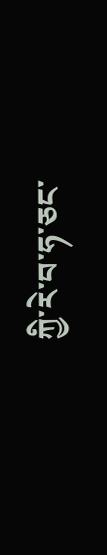ཀྱི་རེ་བ་ཧ་ཅང་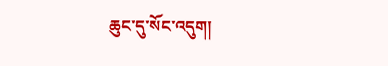ཆུང་དུ་སོང་འདུག།